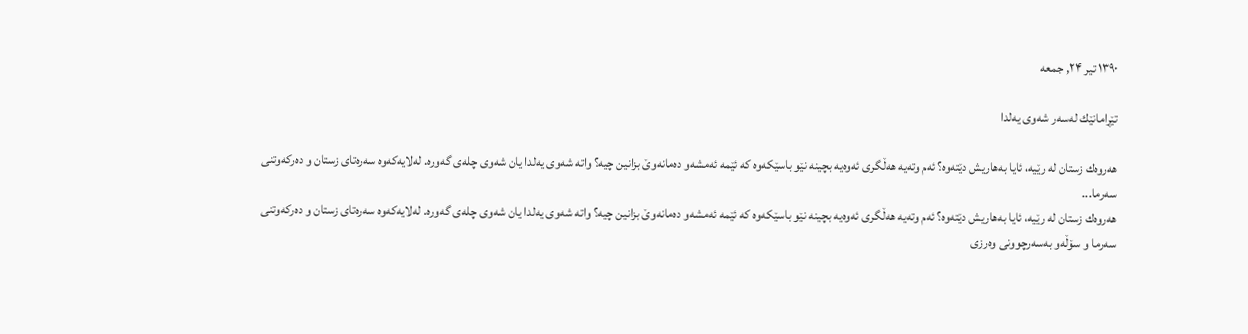۱۳۹۰ تیر ۲۴, جمعه

تێڕامانێك له‌سه‌ر شه‌وی یه‌لدا

هه‌روه‌ك زستان له‌ رێیه‌، ئایا به‌هاریش دێته‌وه‌؟ ئه‌م وته‌یه‌ هه‌ڵگری ئه‌وه‌یه‌ بچینه‌ نێو باسێكه‌وه‌ كه‌ ئێمه‌ ئه‌مشه‌و ده‌مانه‌وێ بزانین چیه‌؟ واته‌ شه‌وی یه‌لدا یان شه‌وی چله‌ی‌ گه‌وره‌. له‌لایه‌كه‌وه‌ سه‌ره‌تای زستان و ده‌ركه‌وتنی سه‌رما...
هه‌روه‌ك زستان له‌ رێیه‌، ئایا به‌هاریش دێته‌وه‌؟ ئه‌م وته‌یه‌ هه‌ڵگری ئه‌وه‌یه‌ بچینه‌ نێو باسێكه‌وه‌ كه‌ ئێمه‌ ئه‌مشه‌و ده‌مانه‌وێ بزانین چیه‌؟ واته‌ شه‌وی یه‌لدا یان شه‌وی چله‌ی‌ گه‌وره‌. له‌لایه‌كه‌وه‌ سه‌ره‌تای زستان و ده‌ركه‌وتنی سه‌رما و سۆڵه‌و به‌سه‌رچوونی وه‌رزی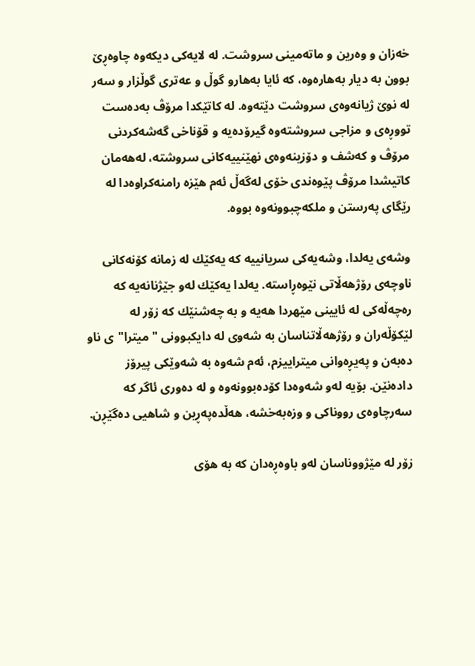خه‌زان و وه‌رین و ماته‌مینی سروشت. له‌ لایه‌كی‌ دیكه‌وه‌ چاوه‌ڕێ بوون به‌ دیار به‌هاره‌وه‌، كه‌ ئایا به‌هارو گوڵ و عه‌تری گوڵزار و سه‌ر له‌ نوێ ژیانه‌وه‌ی سروشت دێته‌وه‌. له‌ كاتێكدا مرۆڤ به‌ده‌ست تووڕه‌ی‌ و مزاجی سروشته‌وه‌ گیرۆده‌یه‌ و قۆناخی گه‌شه‌كردنی مرۆڤ و كه‌شف و دۆزینه‌وه‌ی‌ نهێنییه‌كانی سروشته‌، له‌هه‌مان كاتیشدا مرۆڤ پێوه‌ندی خۆی له‌گه‌ڵ ئه‌م هێزه‌ رامنه‌كراوه‌دا له‌ رێگای‌ په‌رستن و ملكه‌چبوونه‌وه‌ بووه‌.

وشه‌ی‌ یه‌لدا، وشه‌یه‌كی‌ سریانییه‌ كه‌ یه‌كێك له‌ زمانه‌ كۆنه‌كانی‌ ناوچه‌ی‌ رۆژهه‌ڵاتی‌ نێوه‌ڕاسته‌. یه‌لدا یه‌كێك له‌و جێژنانه‌یه‌ كه‌ ره‌چه‌ڵه‌كی‌ له‌ ئایینی مێهردا هه‌یه‌ و به‌ چه‌شنێك كه‌ زۆر له‌ لێكۆڵه‌ران و رۆژهه‌ڵاتناسان به‌ شه‌وی‌ له‌ دایكبوونی "میترا"ی ناو ده‌به‌ن و په‌یڕه‌وانی میتراییزم، ئه‌م شه‌وه‌ به‌ شه‌وێكی‌ پیرۆز داده‌نێن. بۆیه‌ له‌و شه‌وه‌دا كۆده‌بوونه‌وه‌ و له‌ ده‌وری‌ ئاگر كه‌ سه‌رچاوه‌ی‌ رووناكی و وزه‌به‌خشه‌، هه‌ڵده‌په‌ڕین و شاهیی ده‌گێڕن.

زۆر له‌ مێژووناسان له‌و باوه‌ڕه‌دان كه‌ به‌ هۆی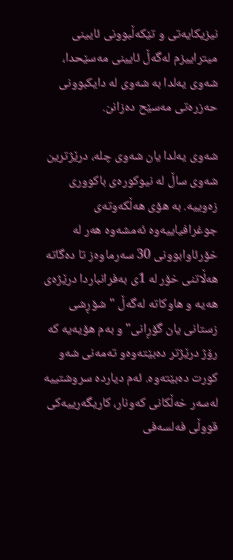نیزیكایه‌تی و تێكه‌ڵبوونی ئایینی میتراییزم له‌گه‌ڵ ئایینی مه‌سێحدا، شه‌وی یه‌لدا به‌ شه‌وی له‌ دایكبوونی حه‌زره‌تی مه‌سێح ده‌زانن.

شه‌وی یه‌لدا یان شه‌وی چله‌، درێژترین شه‌وی‌ ساڵ له‌ نیوكوره‌ی‌ باكووری زه‌وییه‌. به‌ هۆی هه‌ڵكه‌وته‌ی‌ جوغرافیاییه‌وه‌ ئه‌مشه‌وه‌ هه‌ر له‌ خۆرئاوابوونی 30 سه‌رماوه‌ز تا ده‌گاته‌ هه‌ڵاتنی خۆر له‌ 1ی‌ به‌فرانباردا درێژه‌ی‌ هه‌یه‌ و هاوكاته‌ له‌گه‌ڵ "شۆڕشی زستانی‌ یان گۆڕانی" و به‌م هۆیه‌یه‌ كه‌ رۆژ درێژتر ده‌بێته‌وه‌و ته‌مه‌نی شه‌و كورت ده‌بێته‌وه‌. ئه‌م دیارده‌ سروشتییه‌ له‌سه‌ر خه‌ڵكانی‌ كه‌ونار، كاریگه‌رییه‌كی‌ قووڵی‌ فه‌لسه‌فی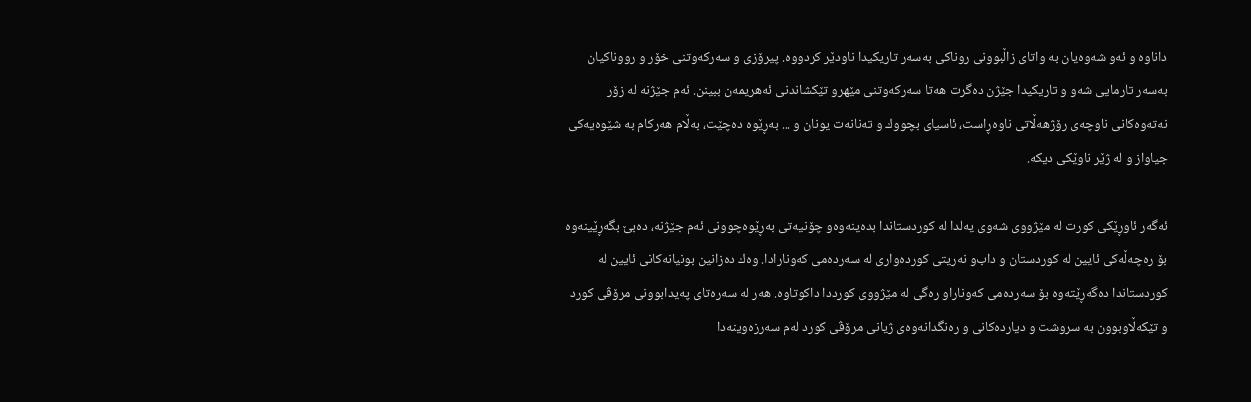داناوه‌ و ئه‌و شه‌وه‌یان به‌ واتای‌ زاڵبوونی روناكی به‌سه‌ر تاریكیدا ناودێر كردووه‌. پیرۆزی و سه‌ركه‌وتنی خۆر و رووناكیان به‌سه‌ر تارمایی شه‌و و تاریكیدا جێژن ده‌گرت هه‌تا سه‌ركه‌وتنی مێهرو تێكشاندنی ئه‌هریمه‌ن ببینن. ئه‌م جێژنه‌ له‌ زۆر نه‌ته‌وه‌كانی‌ ناوچه‌ی‌ رۆژهه‌ڵاتی‌ ناوه‌ڕاست، ئاسیای بچووك و ته‌نانه‌ت یونان و ... به‌ڕێوه‌ ده‌چێت، به‌ڵام هه‌ركام به‌ شێوه‌یه‌كی‌ جیاواز و له‌ ژێر ناوێكی‌ دیكه‌.

ئه‌گه‌ر ئاوڕێكی‌ كورت له‌ مێژووی‌ شه‌وی یه‌لدا له‌ كوردستاندا بده‌ینه‌وه‌‌و چۆنیه‌تی‌ به‌ڕێوه‌چوونی ئه‌م جێژنه‌، ده‌بێ بگه‌ڕێینه‌وه‌ بۆ ره‌چه‌ڵه‌كی ئایین له‌ كوردستان و داب‌و نه‌ریتی كورده‌واری له‌ سه‌رده‌می كه‌ونارادا. وه‌ك ده‌زانین بونیانه‌كانی‌ ئایین له‌ كوردستاندا ده‌گه‌ڕێته‌وه‌ بۆ سه‌رده‌می كه‌وناراو ره‌گی له‌ مێژووی كورددا داكوتاوه‌. هه‌ر له‌ سه‌ره‌تای په‌یدابوونی مرۆڤی كورد و تێكه‌ڵاوبوون به‌ سروشت و دیارده‌كانی‌ و ره‌نگدانه‌وه‌ی‌ ژیانی‌ مرۆڤی كورد له‌م سه‌رزه‌وینه‌دا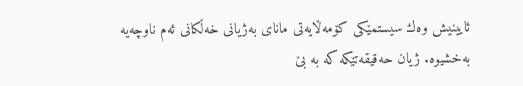ئایینیش وه‌ك سیستمێكی‌ كۆمه‌ڵایه‌تی مانای به‌ژیانی‌ خه‌ڵكانی‌ ئه‌م ناوچه‌یه‌ به‌خشیوه‌. ژیان حه‌قیقه‌تێكه‌ كه‌ به‌ بێ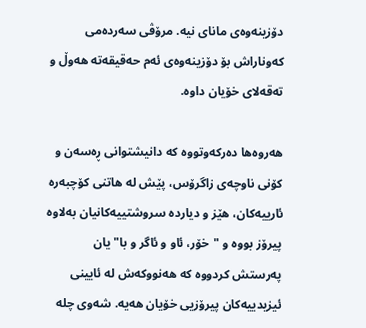دۆزینه‌وه‌ی‌ مانای نیه‌. مرۆڤی سه‌رده‌می كه‌وناراش بۆ دۆزینه‌وه‌ی‌ ئه‌م حه‌قیقه‌ته‌ هه‌وڵ و ته‌قه‌لای خۆیان داوه‌.

هه‌روه‌ها ده‌ركه‌وتووه‌ كه‌ دانیشتوانی ڕه‌سه‌ن و كۆنی ناوچه‌ی زاگرۆس، پێش له‌ هاتنی كۆچبه‌ره‌ ئارییه‌كان، هێز و دیارده‌ سروشتییه‌كانیان به‌لاوه‌ پیرۆز بووه‌ و "خۆر، ئاو و ئاگر و با"یان په‌رستش كردووه‌ كه‌ هه‌نووكه‌ش له‌ ئایینی ئیزیدییه‌كان پیرۆزیی خۆیان هه‌یه‌. شه‌وی چله‌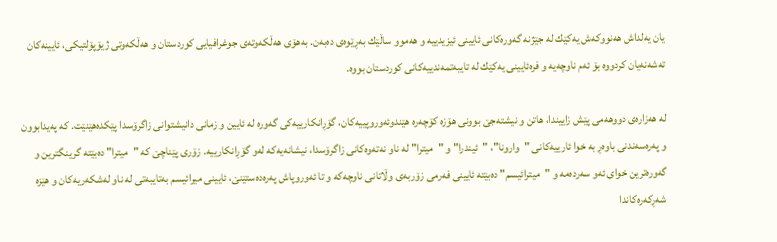یان یه‌لداش هه‌نووكه‌ش یه‌كێك له‌ جێژنه‌ گه‌وره‌كانی‌ ئایینی ئیزیدییه‌ و هه‌موو ساڵێك به‌ڕێوه‌ی‌ ده‌به‌ن. به‌هۆی هه‌ڵكه‌وته‌ی‌ جوغرافیایی كوردستان و هه‌ڵكه‌وتی ژیۆپۆلتیكی، ئایینه‌كان ته‌شه‌نه‌یان كردووه‌ بۆ ئه‌م ناوچه‌یه‌ و فره‌ئایینی یه‌كێك له‌ تایبه‌تمه‌ندییه‌كانی‌ كوردستان بووه‌.

له‌ هه‌زاره‌ی دووهه‌می پێش زاییندا، هاتن و نیشته‌جێ‌ بوونی هۆزه‌ كۆچه‌ره‌ هێندوئه‌وروپییه‌كان، گۆڕانكارییه‌كی گه‌وره‌ له‌ ئایین و زمانی دانیشتوانی زاگرۆسدا پێكده‌هێنێت. كه‌ په‌یدابوون و په‌ره‌سه‌ندنی باوه‌ڕ به‌ خوا ئارییه‌كانی "وارونا"، "ئیندرا" و "میترا" له‌ ناو نه‌ته‌وه‌كانی زاگرۆسدا، نیشانه‌یه‌كه‌ له‌و گۆڕانكارییه‌. زۆری پێناچێ‌ كه‌ "میترا" ده‌بێته‌ گرینگترین و گه‌وره‌ترین خوای ئه‌و سه‌رده‌مه‌ و "میترائیسم" ده‌بێته‌ ئایینی فه‌رمی زۆربه‌ی وڵاتانی ناوچه‌كه‌ و تا ئه‌وروپاش په‌ره‌ده‌ستێنێ‌، ئایینی میرائیسم به‌تایبه‌تی له‌ ناو له‌شكه‌ریه‌كان و هێزه‌ شه‌ڕكه‌ره‌كاندا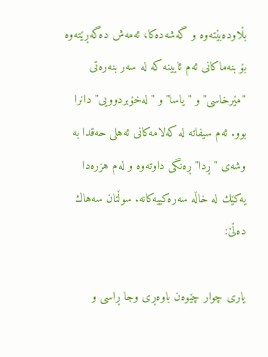بڵاوده‌بێته‌وه‌ و گه‌شه‌ده‌كا، ئه‌مه‌ش ده‌گه‌ڕێته‌وه‌ بۆ بنه‌ماكانی ئه‌م ئایینه‌ كه‌ له‌ سه‌ر بنه‌ره‌تی "مێرخاسی" و "یاسا" و "له‌خۆبردوویی" دانرا بوو. ئه‌م سیفاته‌ له‌ كه‌لامه‌كانی ئه‌هلی حه‌قدا به‌ وشه‌ی "ڕدا" ڕه‌نگی داوته‌وه‌ و له‌م هزره‌دا یه‌كێك له‌ خاڵه‌ سه‌ره‌كییه‌كانه‌. سوڵتان سه‌هاك ده‌ڵێ:

یاری چوار چێوه‌ن باوه‌ڕی وجا ڕاسی و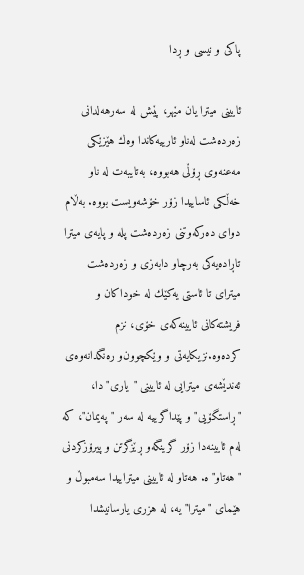پاكی و نیسی و ڕدا

ئایینی میترا یان مێهر، پێش له‌ سه‌رهه‌لدانی زه‌رده‌شت له‌ناو ئارییه‌كاندا وه‌ك هێزێكی مه‌عنه‌وی ڕۆڵی هه‌بووه‌، به‌تایبه‌ت له‌ ناو خه‌ڵكی ئاساییدا زۆر خۆشه‌ویست بووه‌. به‌ڵام دوای ده‌ركه‌وتنی زه‌رده‌شت پله‌ و پایه‌ی میترا تاڕاده‌یه‌كی به‌رچاو دابه‌زی و زه‌رده‌شت میترای تا ئاستی یه‌كێك له‌ خوداكان و فریشته‌كانی ئایینه‌كه‌ی خۆی، نزم كرده‌وه‌.نزیكایه‌تی و وێكچوون‌و ره‌نگدانه‌وه‌ی‌ ئه‌ندێشه‌ی میترایی له‌ ئایینی "یاری"دا، "ڕاستگۆیی" و پێداگرییه‌ له‌ سه‌ر "په‌یمان"، كه‌ له‌م ئایینه‌دا زۆر گرینگه‌‌و ڕێزگرتن و پیرۆزكردنی "هه‌تاو"ه‌. هه‌تاو له‌ ئایینی میتراییدا سه‌مبوڵ و هێمای "میترا"یه‌، له‌ هزری یارسانیشدا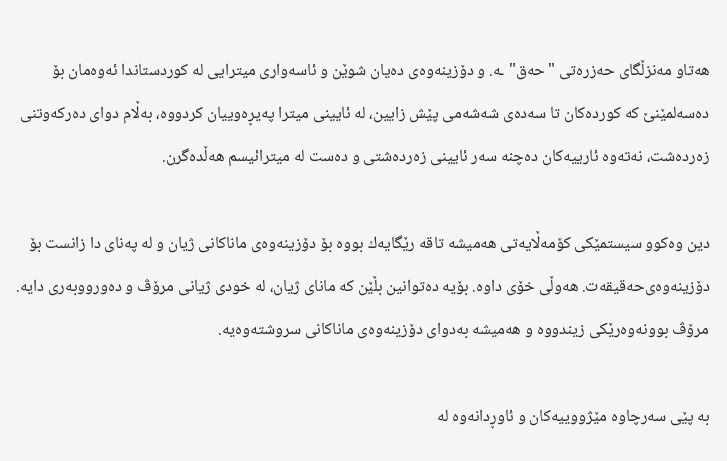هه‌تاو مه‌نزڵگای حه‌زره‌تی "حه‌ق"ـه‌. و دۆزینه‌وه‌ی ده‌یان شوێن و ئاسه‌واری میترایی له‌ كوردستاندا ئه‌وه‌مان بۆ ده‌سه‌لمێنێ‌ كه‌ كورده‌كان تا سه‌ده‌ی شه‌شه‌می پێش زایین، له‌ ئایینی میترا په‌یڕه‌وییان كردووه‌، به‌ڵام دوای ده‌ركه‌وتنی زه‌رده‌شت، نه‌ته‌وه‌ ئارییه‌كان ده‌چنه‌ سه‌ر ئایینی زه‌رده‌شتی و ده‌ست له‌ میترائیسم هه‌ڵده‌گرن.

دین وه‌كوو سیستمێكی‌ كۆمه‌ڵایه‌تی هه‌میشه‌ تاقه‌ رێگایه‌ك بووه‌ بۆ دۆزینه‌وه‌ی‌ ماناكانی ژیان و له‌ په‌نای دا زانست بۆ دۆزینه‌وه‌ی‌حه‌قیقه‌ت. هه‌وڵی‌ خۆی داوه‌. بۆیه‌ ده‌توانین بڵێن كه‌ مانای ژیان، له‌ خودی ژیانی‌ مرۆڤ و ده‌ورووبه‌ری دایه‌. مرۆڤ بوونه‌وه‌رێكی‌ زیندووه‌ و هه‌میشه‌ به‌دوای دۆزینه‌وه‌ی‌ ماناكانی‌ سروشته‌وه‌یه‌.

به‌ پێی‌ سه‌رچاوه‌ مێژووییه‌كان و ئاوڕدانه‌وه‌ له‌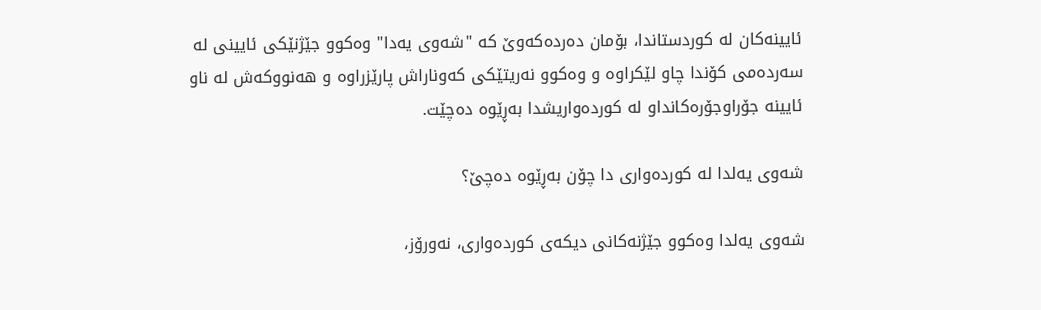ئایینه‌كان له‌ كوردستاندا، بۆمان ده‌رده‌كه‌وێ كه‌ "شه‌وی یه‌دا" وه‌كوو جێژنێكی‌ ئایینی له‌ سه‌رده‌می كۆندا چاو لێكراوه‌ و وه‌كوو نه‌ریتێكی‌ كه‌وناراش پارێزراوه‌ و هه‌نووكه‌ش له‌ ناو ئایینه‌ جۆراوجۆره‌كانداو له‌ كورده‌واریشدا به‌ڕێوه‌ ده‌چێت.

شه‌وی یه‌لدا له‌ كورده‌واری دا چۆن به‌ڕێوه‌ ده‌چێ؟

شه‌وی یه‌لدا وه‌كوو جێژنه‌كانی‌ دیكه‌ی‌ كورده‌واری، نه‌ورۆز،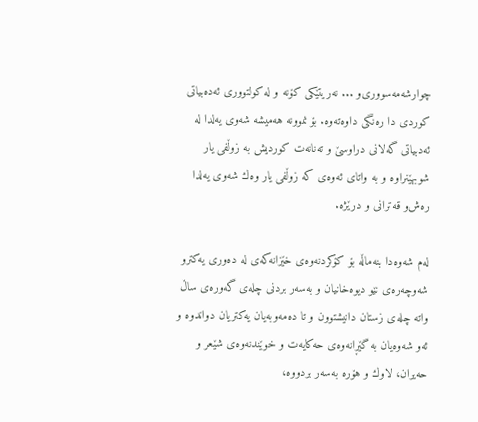چوارشه‌مه‌سووری‌و ... نه‌ریتێكی‌ كۆنه‌ و له‌ كولتووری ئه‌ده‌بیاتی‌ كوردی دا ره‌نگی داوه‌ته‌وه‌. بۆ نموونه‌ هه‌میشه‌ شه‌وی‌ یه‌لدا له‌ ئه‌دبیاتی‌ گه‌لانی دراوسێ و ته‌نانه‌ت كوردیش به‌ زوڵفی یار شوبهێنراوه‌ و به‌ واتای‌ ئه‌وه‌ی‌ كه‌ زوڵفی یار وه‌ك شه‌وی یه‌لدا ره‌ش‌و قه‌ترانی و درێژه‌.

له‌م شه‌وه‌دا بنه‌ماڵه‌ بۆ كۆكردنه‌وه‌ی‌ خێزانه‌كه‌ی‌ له‌ ده‌وری یه‌كترو شه‌وچه‌ره‌ی‌ نێو دیوه‌خانیان و به‌سه‌ر بردنی چله‌ی‌ گه‌وره‌ی‌ ساڵ واته‌ چله‌ی‌ زستان دانیشتوون و تا ده‌مه‌وبه‌یان یه‌كتریان دواندوه‌ و ئه‌و شه‌وه‌یان به‌ گێڕانه‌وه‌ی‌ حه‌كایه‌ت و خوێندنه‌وه‌ی‌ شێعر و حه‌یران، لاوك و هۆره‌ به‌سه‌ر بردووه‌،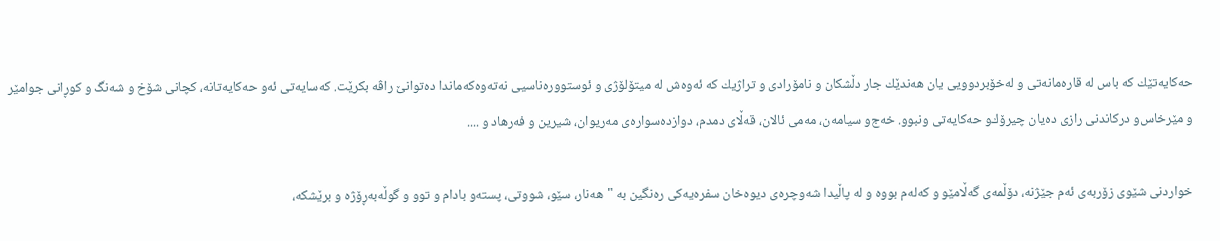حه‌كایه‌تێك كه‌ باس له‌ قاره‌مانه‌تی و له‌خۆبردوویی یان هه‌ندێك جار دڵشكان و نامۆرادی و تراژیك كه‌ ئه‌وه‌ش له‌ میتۆلۆژی‌ و ئوستووره‌ناسیی نه‌ته‌وه‌كه‌ماندا ده‌توانێ راڤه‌ بكرێت. كه‌سایه‌تی ئه‌و حه‌كایه‌تانه‌، كچانی شۆخ ‌و شه‌نگ و كوڕانی جوامێر و مێرخاس‌و دركاندنی رازی ده‌یان چیرۆك‌و حه‌كایه‌تی ونبوو. خه‌ج‌و سیامه‌ن، مه‌می ئالان، قه‌ڵای دمدم، دوازده‌سواره‌ی‌ مه‌ریوان، شیرین و فه‌رهاد و ....

خواردنی شێوی زۆربه‌ی‌ ئه‌م جێژنه‌، دۆڵمه‌ی گه‌ڵامێو و كه‌له‌م بووه‌ و له‌ پاڵیدا شه‌وچره‌ی‌ دیوه‌خان سفره‌یه‌كی‌ ره‌نگین به‌ "هه‌نار، سێو، شووتی، پسته‌و بادام و توو و گوڵه‌به‌ڕۆژه‌ و برێشكه‌،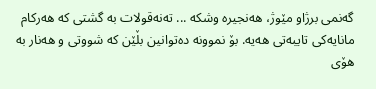گه‌نمی برژاو مێوژ، هه‌نجیره‌ وشكه‌ ... ته‌نه‌قولات به‌ گشتی كه‌ هه‌ركام مانایه‌كی تایبه‌تی هه‌یه‌. بۆ نموونه‌ ده‌توانین بڵێن كه‌ شووتی و هه‌نار به‌ هۆی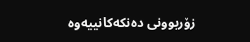زۆربوونی ده‌نكه‌كانییه‌وه‌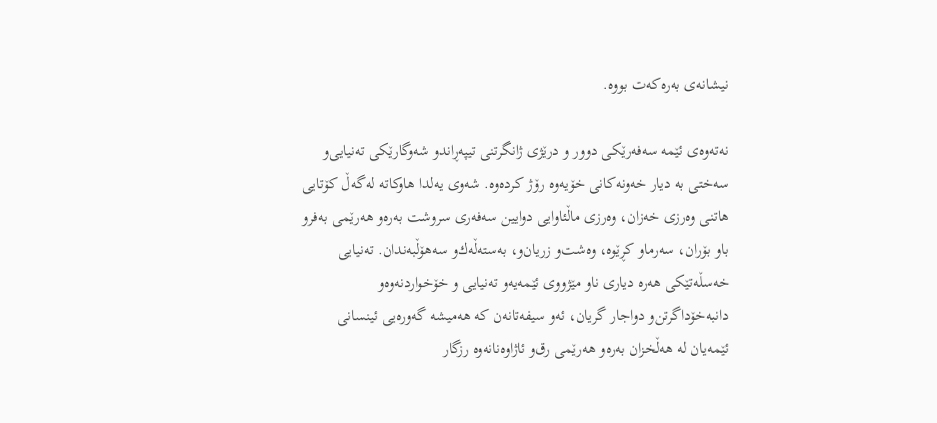نیشانه‌ی‌ به‌ره‌كه‌ت بووه‌.

نه‌ته‌وه‌ی‌ ئێمه‌ سه‌فه‌رێكی‌ دوور و درێژی‌ ژانگرتنی‌ تیپه‌ڕاند‌و شه‌وگارێكی‌ ته‌نیایی‌‌و سه‌ختی‌ به‌ دیار خه‌ونه‌كانی‌ خۆیه‌وه‌ رۆژ كرده‌وه‌. شه‌وی یه‌لدا هاوكاته‌ له‌گه‌ڵ كۆتایی‌ هاتنی‌ وه‌رزی‌ خه‌زان، وه‌رزی‌ ماڵئاوایی‌ دوایین سه‌فه‌ری‌ سروشت به‌ره‌و هه‌رێمی‌ به‌فر‌و باو بۆران، سه‌رما‌و كڕێوه‌، وه‌شت‌و زریان‌و، به‌سته‌ڵه‌ك‌و سه‌هۆڵبه‌ندان. ته‌نیایی‌ خه‌سڵه‌تێكی‌ هه‌ره‌ دیاری‌ ناو مێژووی ئێمه‌یه‌‌و ته‌نیایی‌ ‌و خۆخواردنه‌وه‌‌و دانبه‌خۆداگرتن‌و دواجار گریان، ئه‌و سیفه‌تانه‌ن كه‌ هه‌میشه‌ گه‌وره‌یی‌ ئینسانی‌ ئێمه‌یان له‌ هه‌ڵخزان به‌ره‌و هه‌رێمی‌ رق‌و ئاژاوه‌نانه‌وه‌ رزگار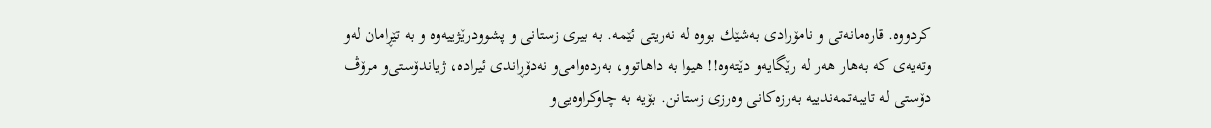كردووه‌. قاره‌مانه‌تی و نامۆرادی به‌شێك بووه‌ له‌ نه‌ریتی ئێمه‌. به‌ بیری‌ زستانی‌ و پشوودرێژییه‌وه‌ و به‌ تێڕامان له‌و وته‌یه‌ی‌ كه‌ به‌هار هه‌ر له‌ رێگایه‌و دێته‌وه‌!! هیوا به‌ داهاتوو، به‌رده‌وامی‌‌و نه‌دۆڕاندی‌ ئیراده‌، ژیاندۆستی‌‌و مرۆڤ دۆستی‌ له‌ تایبه‌تمه‌ندییه‌ به‌رزه‌كانی‌ وه‌رزی زستانن. بۆیه‌ به‌ چاوكراوه‌یی‌‌و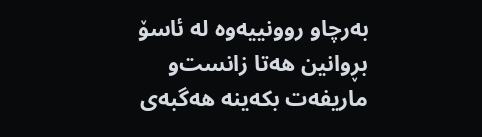به‌رچاو روونییه‌وه‌ له‌ ئاسۆ بڕوانین هه‌تا زانست‌و ماریفه‌ت بكه‌ینه‌ هه‌گبه‌ی‌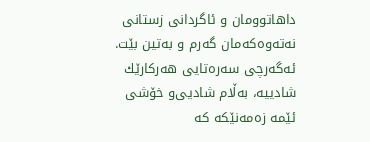داهاتوومان ‌و ئاگردانی‌ زستانی‌ نه‌ته‌وه‌كه‌مان گه‌رم و به‌تین بێت. ئه‌گه‌رچی‌ سه‌ره‌تایی‌ هه‌ركارێك شادییه‌، به‌ڵام شادیی‌و خۆشی ئێمه‌ زه‌مه‌نێكه‌ كه‌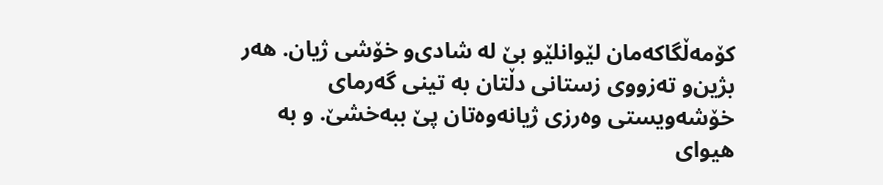كۆمه‌ڵگاكه‌مان لێوانلێو بێ له‌ شادی‌‌و خۆشی ژیان. هه‌ر بژین‌و ته‌زووی‌ زستانی‌ دڵتان به‌ تینی‌ گه‌رمای‌ خۆشه‌ویستی‌ وه‌رزی ژیانه‌وه‌تان پێ‌ ببه‌خشێ‌. و به‌ هیوای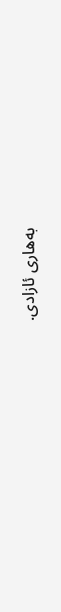به‌هاری ئازادی.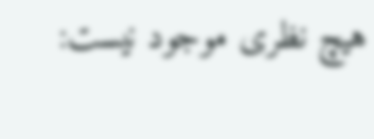هیچ نظری موجود نیست: